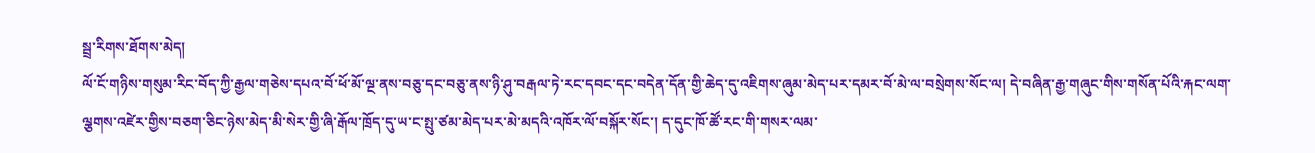སྦྲ་རིགས་ཐོགས་མེད།
ལོ་ངོ་གཉིས་གསུམ་རིང་བོད་ཀྱི་རྒྱལ་གཅེས་དཔའ་བོ་ཕོ་མོ་ལྔ་ནས་བཅུ་དང་བཅུ་ནས་ཉི་ཤུ་བརྒལ་ཏེ་རང་དབང་དང་བདེན་དོན་གྱི་ཆེད་དུ་འཇིགས་ཞུམ་མེད་པར་དམར་བོ་མེ་ལ་བསྲེགས་སོང་ལ། དེ་བཞིན་རྒྱ་གཞུང་གིས་གསོན་པོའི་རྐང་ལག་ལྕགས་འཛེར་གྱིས་བཅག་ཅིང་ཉེས་མེད་མི་སེར་གྱི་ཞི་རྒོལ་ཁྲོད་དུ་ཡ་ང་སྤུ་ཙམ་མེད་པར་མེ་མདའི་འཁོར་ལོ་བསྐོར་སོང་། ད་དུང་ཁོ་ཚོ་རང་གི་གསར་ལམ་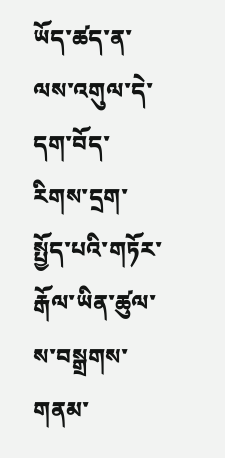ཡོད་ཚད་ན་ལས་འགུལ་དེ་དག་བོད་རིགས་དྲག་སྤྱོད་པའི་གཏོར་རྒོལ་ཡིན་ཚུལ་ས་བསྒྲགས་གནམ་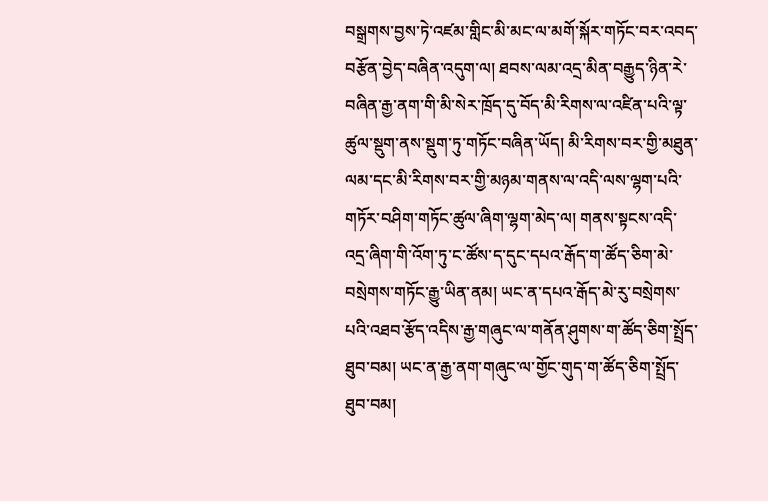བསྒྲགས་བྱས་ཏེ་འཛམ་གླིང་མི་མང་ལ་མགོ་སྐོར་གཏོང་བར་འབད་བརྩོན་བྱེད་བཞིན་འདུག་ལ། ཐབས་ལམ་འདྲ་མིན་བརྒྱུད་ཉིན་རེ་བཞིན་རྒྱ་ནག་གི་མི་སེར་ཁྲོད་དུ་བོད་མི་རིགས་ལ་འཛིན་པའི་ལྟ་ཚུལ་སྡུག་ནས་སྡུག་ཏུ་གཏོང་བཞིན་ཡོད། མི་རིགས་བར་གྱི་མཐུན་ལམ་དང་མི་རིགས་བར་གྱི་མཉམ་གནས་ལ་འདི་ལས་ལྷག་པའི་གཏོར་བཤིག་གཏོང་ཚུལ་ཞིག་ལྷག་མེད་ལ། གནས་སྟངས་འདི་འདྲ་ཞིག་གི་འོག་ཏུ་ང་ཚོས་ད་དུང་དཔའ་རྒོད་ག་ཚོད་ཅིག་མེ་བསྲེགས་གཏོང་རྒྱུ་ཡིན་ནམ། ཡང་ན་དཔའ་རྒོད་མེ་རུ་བསྲེགས་པའི་འཐབ་རྩོད་འདིས་རྒྱ་གཞུང་ལ་གནོན་ཤུགས་ག་ཚོད་ཅིག་སྤྲོད་ཐུབ་བམ། ཡང་ན་རྒྱ་ནག་གཞུང་ལ་གྱོང་གུད་ག་ཚོད་ཅིག་སྤྲོད་ཐུབ་བམ།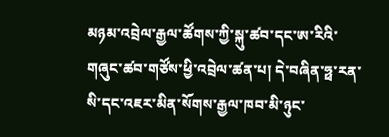མཉམ་འབྲེལ་རྒྱལ་ཚོགས་ཀྱི་སྐུ་ཚབ་དང་ཨ་རིའི་གཞུང་ཚབ་གཙོས་ཕྱི་འབྲེལ་ཚན་པ། དེ་བཞིན་ཧྥ་རན་སི་དང་འཇར་མིན་སོགས་རྒྱལ་ཁབ་མི་ཉུང་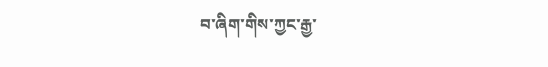བ་ཞིག་གིས་ཀྱང་རྒྱ་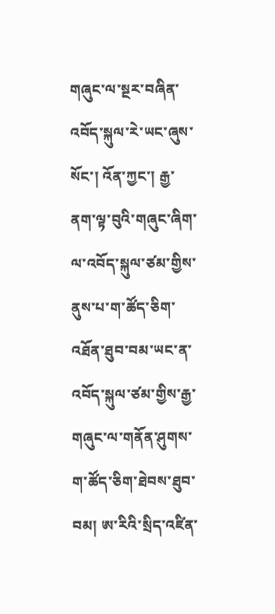གཞུང་ལ་སྔར་བཞིན་འབོད་སྐུལ་རེ་ཡང་ཞུས་སོང་། འོན་ཀྱང་། རྒྱ་ནག་ལྟ་བུའི་གཞུང་ཞིག་ལ་འབོད་སྐུལ་ཙམ་གྱིས་ནུས་པ་ག་ཚོད་ཅིག་འཐོན་ཐུབ་བམ་ཡང་ན་འབོད་སྐུལ་ཙམ་གྱིས་རྒྱ་གཞུང་ལ་གནོན་ཤུགས་ག་ཚོད་ཅིག་ཐེབས་ཐུབ་བམ། ཨ་རིའི་སྲིད་འཛིན་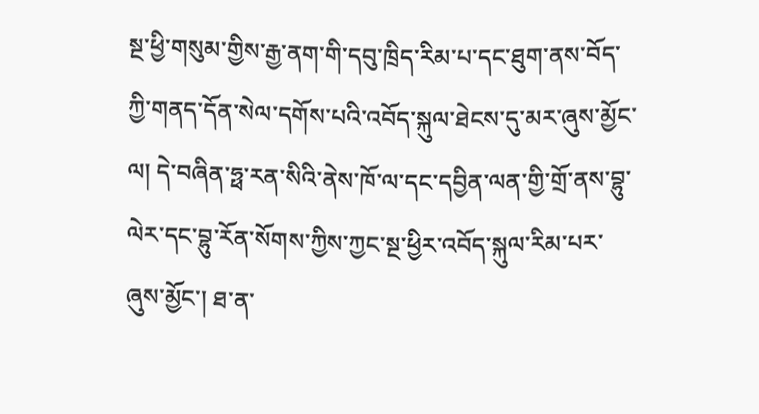སྔ་ཕྱི་གསུམ་གྱིས་རྒྱ་ནག་གི་དབུ་ཁྲིད་རིམ་པ་དང་ཐུག་ནས་བོད་ཀྱི་གནད་དོན་སེལ་དགོས་པའི་འབོད་སྐུལ་ཐེངས་དུ་མར་ཞུས་མྱོང་ལ། དེ་བཞིན་ཧྥ་རན་སིའི་ནེས་ཁོ་ལ་དང་དབྱིན་ལན་གྱི་གྲོ་ནས་བྷུ་ལེར་དང་བྷུ་རོན་སོགས་ཀྱིས་ཀྱང་སྔ་ཕྱིར་འབོད་སྐུལ་རིམ་པར་ཞུས་མྱོང་། ཐ་ན་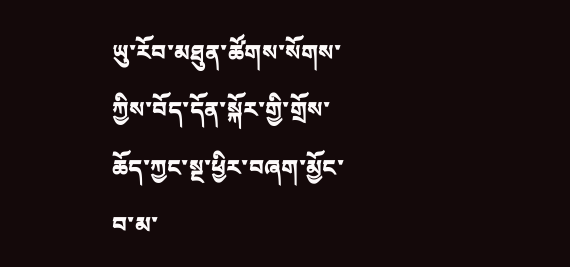ཡུ་རོབ་མཐུན་ཚོགས་སོགས་ཀྱིས་བོད་དོན་སྐོར་གྱི་གྲོས་ཆོད་ཀྱང་སྔ་ཕྱིར་བཞག་མྱོང་བ་མ་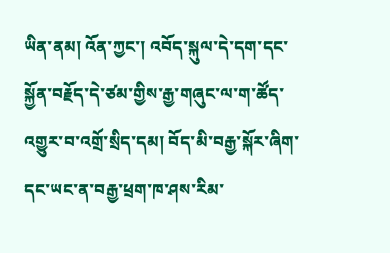ཡིན་ནམ། འོན་ཀྱང་། འབོད་སྐུལ་དེ་དག་དང་སྐྱོན་བརྗོད་དེ་ཙམ་གྱིས་རྒྱ་གཞུང་ལ་ག་ཚོད་འགྱུར་བ་འགྲོ་སྲིད་དམ། བོད་མི་བརྒྱ་སྐོར་ཞིག་དང་ཡང་ན་བརྒྱ་ཕྲག་ཁ་ཤས་རིམ་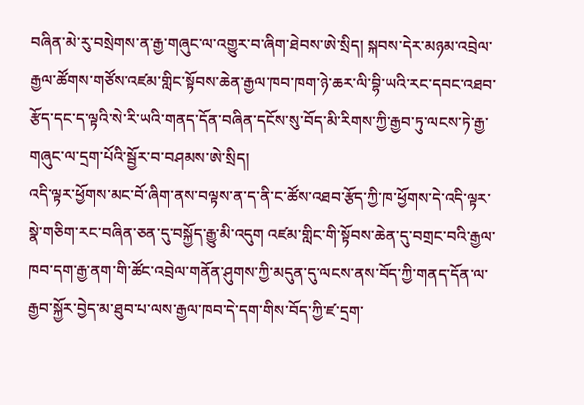བཞིན་མེ་རུ་བསྲེགས་ན་རྒྱ་གཞུང་ལ་འགྱུར་བ་ཞིག་ཐེབས་ཨེ་སྲིད། སྐབས་དེར་མཉམ་འབྲེལ་རྒྱལ་ཚོགས་གཙོས་འཛམ་གླིང་སྟོབས་ཆེན་རྒྱལ་ཁབ་ཁག་ཉེ་ཆར་ལི་བྷི་ཡའི་རང་དབང་འཐབ་རྩོད་དང་ད་ལྟའི་སེ་རི་ཡའི་གནད་དོན་བཞིན་དངོས་སུ་བོད་མི་རིགས་ཀྱི་རྒྱབ་ཏུ་ལངས་ཏེ་རྒྱ་གཞུང་ལ་དྲག་པོའི་སྦྱོར་བ་བཤམས་ཨེ་སྲིད།
འདི་ལྟར་ཕྱོགས་མང་བོ་ཞིག་ནས་བལྟས་ན་ད་ནི་ང་ཚོས་འཐབ་རྩོད་ཀྱི་ཁ་ཕྱོགས་དེ་འདི་ལྟར་སྣེ་གཅིག་རང་བཞིན་ཅན་དུ་བསྐྱོད་རྒྱུ་མི་འདུག འཛམ་གླིང་གི་སྟོབས་ཆེན་དུ་བགྲང་བའི་རྒྱལ་ཁབ་དག་རྒྱ་ནག་གི་ཚོང་འབྲེལ་གནོན་ཤུགས་ཀྱི་མདུན་དུ་ལངས་ནས་བོད་ཀྱི་གནད་དོན་ལ་རྒྱབ་སྐྱོར་བྱེད་མ་ཐུབ་པ་ལས་རྒྱལ་ཁབ་དེ་དག་གིས་བོད་ཀྱི་ཛ་དྲག་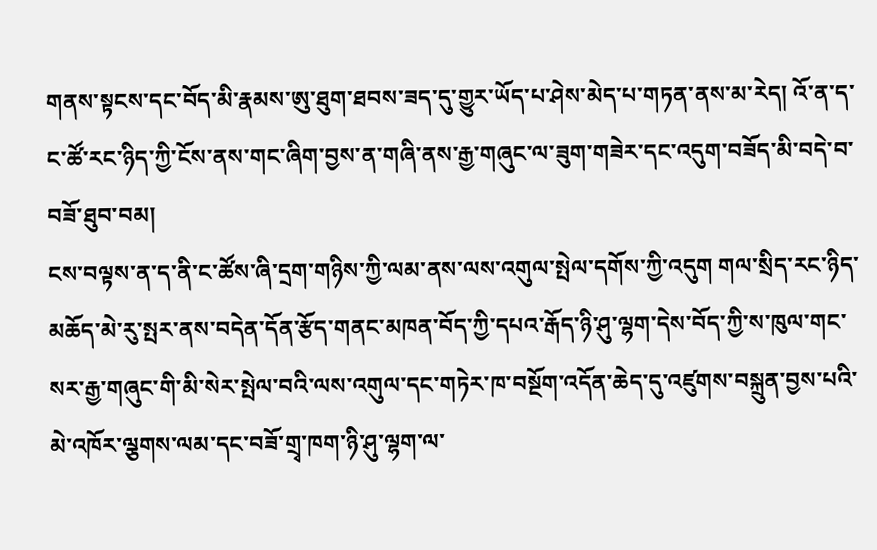གནས་སྟངས་དང་བོད་མི་རྣམས་ཨུ་ཐུག་ཐབས་ཟད་དུ་གྱུར་ཡོད་པ་ཤེས་མེད་པ་གཏན་ནས་མ་རེད། འོ་ན་ད་ང་ཚོ་རང་ཉིད་ཀྱི་ངོས་ནས་གང་ཞིག་བྱས་ན་གཞི་ནས་རྒྱ་གཞུང་ལ་ཟུག་གཟེར་དང་འདུག་བཟོད་མི་བདེ་བ་བཟོ་ཐུབ་བམ།
ངས་བལྟས་ན་ད་ནི་ང་ཚོས་ཞི་དྲག་གཉིས་ཀྱི་ལམ་ནས་ལས་འགུལ་སྤེལ་དགོས་ཀྱི་འདུག གལ་སྲིད་རང་ཉིད་མཆོད་མེ་རུ་སྤར་ནས་བདེན་དོན་རྩོད་གནང་མཁན་བོད་ཀྱི་དཔའ་རྒོད་ཉི་ཤུ་ལྷག་དེས་བོད་ཀྱི་ས་ཁུལ་གང་སར་རྒྱ་གཞུང་གི་མི་སེར་སྤེལ་བའི་ལས་འགུལ་དང་གཏེར་ཁ་བསྔོག་འདོན་ཆེད་དུ་འཛུགས་བསྐྲུན་བྱས་པའི་མེ་འཁོར་ལྕགས་ལམ་དང་བཟོ་གྲྭ་ཁག་ཉི་ཤུ་ལྷག་ལ་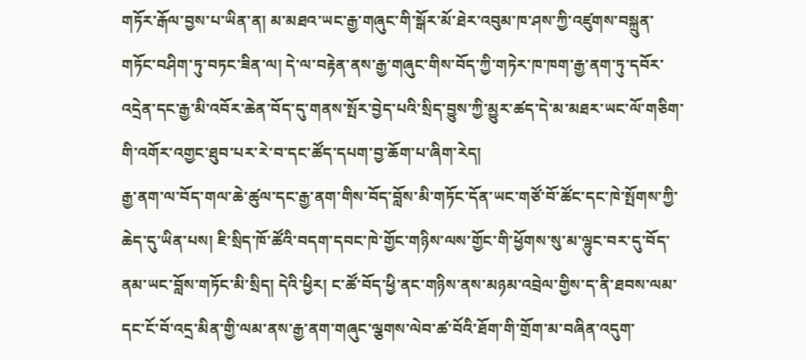གཏོར་རྒོལ་བྱས་པ་ཡིན་ན། མ་མཐའ་ཡང་རྒྱ་གཞུང་གི་སྒོར་མོ་ཐེར་འབུམ་ཁ་ཤས་ཀྱི་འཛུགས་བསྐྲུན་གཏོང་བཤིག་ཏུ་བཏང་ཟིན་ལ། དེ་ལ་བརྟེན་ནས་རྒྱ་གཞུང་གིས་བོད་ཀྱི་གཏེར་ཁ་ཁག་རྒྱ་ནག་ཏུ་དབོར་འདྲེན་དང་རྒྱ་མི་འབོར་ཆེན་བོད་དུ་གནས་སྤོར་བྱེད་པའི་སྲིད་བྱུས་ཀྱི་མྱུར་ཚད་དེ་མ་མཐར་ཡང་ལོ་གཅིག་གི་འགོར་འགྱང་ཐུབ་པར་རེ་བ་དང་ཚོད་དཔག་བྱ་ཆོག་པ་ཞིག་རེད།
རྒྱ་ནག་ལ་བོད་གལ་ཆེ་ཚུལ་དང་རྒྱ་ནག་གིས་བོད་བློས་མི་གཏོང་དོན་ཡང་གཙོ་བོ་ཚོང་དང་ཁེ་སྤོགས་ཀྱི་ཆེད་དུ་ཡིན་པས། ཇི་སྲིད་ཁོ་ཚོའི་བདག་དབང་ཁེ་གྱོང་གཉིས་ལས་གྱོང་གི་ཕྱོགས་སུ་མ་ལྷུང་བར་དུ་བོད་ནམ་ཡང་བློས་གཏོང་མི་སྲིད། དེའི་ཕྱིར། ང་ཚོ་བོད་ཕྱི་ནང་གཉིས་ནས་མཉམ་འབྲེལ་གྱིས་ད་ནི་ཐབས་ལམ་དང་ངོ་བོ་འདྲ་མིན་གྱི་ལམ་ནས་རྒྱ་ནག་གཞུང་ལྕགས་ལེབ་ཚ་བོའི་ཐོག་གི་གྲོག་མ་བཞིན་འདུག་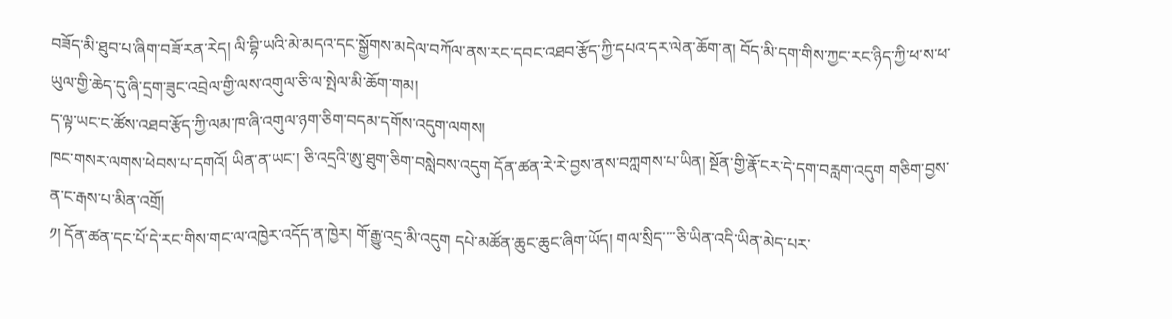བཟོད་མི་ཐུབ་པ་ཞིག་བཟོ་རན་རེད། ལི་བྷི་ཡའི་མེ་མདའ་དང་སྒྱོགས་མདེལ་བཀོལ་ནས་རང་དབང་འཐབ་རྩོད་ཀྱི་དཔའ་དར་ལེན་ཆོག་ན། བོད་མི་དག་གིས་ཀྱང་རང་ཉིད་ཀྱི་ཕ་ས་ཕ་ཡུལ་གྱི་ཆེད་དུ་ཞི་དྲག་ཟུང་འབྲེལ་གྱི་ལས་འགུལ་ཅི་ལ་སྤེལ་མི་ཆོག་གམ།
ད་ལྟ་ཡང་ང་ཚོས་འཐབ་རྩོད་ཀྱི་ལམ་ཁ་ཞི་འགུལ་ཉག་ཅིག་བདམ་དགོས་འདུག་ལགས།
ཁང་གསར་ལགས་ཕེབས་པ་དགའོ། ཡིན་ན་ཡང་། ཅི་འདྲའི་ཨུ་ཐུག་ཅིག་བསླེབས་འདུག དོན་ཚན་རེ་རེ་བྱས་ནས་བཀླགས་པ་ཡིན། སྔོན་གྱི་རྣོ་ངར་དེ་དག་བརླག་འདུག གཅིག་བྱས་ན་ང་རྒས་པ་མིན་འགྲོ།
༡། དོན་ཚན་དང་པོ་དེ་རང་གིས་གང་ལ་འཁྱེར་འདོད་ན་ཁྱེར། གོ་རྒྱུ་འདྲ་མི་འདུག དཔེ་མཚོན་ཆུང་ཆུང་ཞིག་ཡོད། གལ་སྲིད་་་་ཅི་ཡིན་འདི་ཡིན་མེད་པར་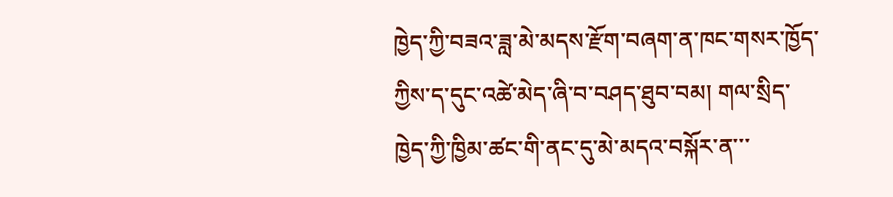ཁྱེད་ཀྱི་བཟའ་ཟླ་མེ་མདས་རྫོག་བཞག་ན་ཁང་གསར་ཁྱོད་ཀྱིས་ད་དུང་འཚེ་མེད་ཞི་བ་བཤད་ཐུབ་བམ། གལ་སྲིད་ཁྱེད་ཀྱི་ཁྱིམ་ཚང་གི་ནང་དུ་མེ་མདའ་བསྐོར་ན་་་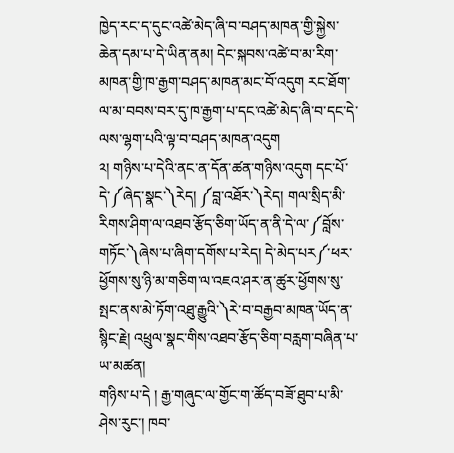ཁྱེད་རང་ད་དུང་འཚེ་མེད་ཞི་བ་བཤད་མཁན་གྱི་སྐྱེས་ཆེན་དམ་པ་དེ་ཡིན་ནམ། དེང་སྐབས་འཚེ་བ་མ་རིག་མཁན་གྱི་ཁ་རྒྱག་བཤད་མཁན་མང་བོ་འདུག རང་ཐོག་ལ་མ་བབས་བར་དུ་ཁ་རྒྱག་པ་དང་འཚེ་མེད་ཞི་བ་དང་དེ་ལས་ལྷག་པའི་ལྟ་བ་བཤད་མཁན་འདུག
༢། གཉིས་པ་དེའི་ནང་ན་དོན་ཚན་གཉིས་འདུག དང་པོ་དེ་༼ཞེད་སྣང་༽རེད། ༼བླ་འཐོར་༽རེད། གལ་སྲིད་མི་རིགས་ཤིག་ལ་འཐབ་རྩོད་ཅིག་ཡོད་ན་ནི་དེ་ལ་༼བློས་གཏོང་༽ཞེས་པ་ཞིག་དགོས་པ་རེད། དེ་མེད་པར༼་ཕར་ཕྱོགས་སུ་ཉི་མ་གཅིག་ལ་འཇའ་ཤར་ན་ཚུར་ཕྱོགས་སུ་སྤང་ནས་མེ་ཏོག་འཐུ་རྒྱུའི་༽རེ་བ་བརྒྱབ་མཁན་ཡོད་ན་སྙིང་རྗེ། འཕྲུལ་སྣང་གིས་འཐབ་རྩོད་ཅིག་བརླག་བཞིན་པ་ཡ་མཚན།
གཉིས་པ་དེ ། རྒྱ་གཞུང་ལ་གྱོང་ག་ཚོད་བཟོ་ཐུབ་པ་མི་ཤེས་རུང་། ཁབ་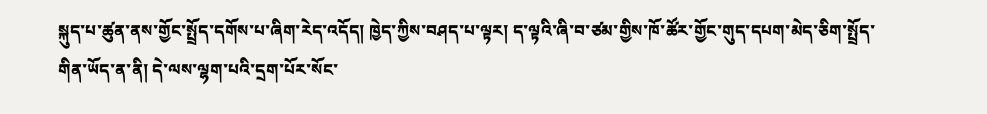སྐུད་པ་ཚུན་ནས་གྱོང་སྤྲོད་དགོས་པ་ཞིག་རེད་འདོད། ཁྱེད་ཀྱིས་བཤད་པ་ལྟར། ད་ལྟའི་ཞི་བ་ཙམ་གྱིས་ཁོ་ཚོར་གྱོང་གུད་དཔག་མེད་ཅིག་སྤྲོད་གིན་ཡོད་ན་ནི། དེ་ལས་ལྷག་པའི་དྲག་པོར་སོང་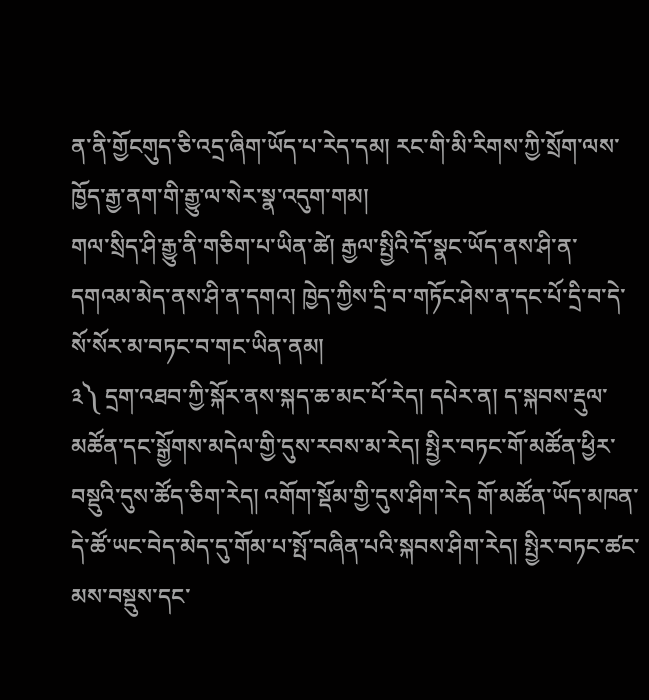ན་ནི་གྱོངགུད་ཅི་འདྲ་ཞིག་ཡོད་པ་རེད་དམ། རང་གི་མི་རིགས་ཀྱི་སྲོག་ལས་ཁྱོད་རྒྱ་ནག་གི་རྒྱུ་ལ་སེར་སྣ་འདུག་གམ།
གལ་སྲིད་ཤི་རྒྱུ་ནི་གཅིག་པ་ཡིན་ཚེ། རྒྱལ་སྤྱིའི་དོ་སྣང་ཡོད་ནས་ཤི་ན་དགའམ་མེད་ནས་ཤི་ན་དགའ། ཁྱེད་ཀྱིས་དྲི་བ་གཏོང་ཤེས་ན་དང་པོ་དྲི་བ་དེ་སོ་སོར་མ་བཏང་བ་གང་ཡིན་ནམ།
༣༽ དྲག་འཐབ་ཀྱི་སྐོར་ནས་སྐད་ཆ་མང་པོ་རེད། དཔེར་ན། ད་སྐབས་རྡུལ་མཚོན་དང་སྒྱོགས་མདེལ་གྱི་དུས་རབས་མ་རེད། སྤྱིར་བཏང་གོ་མཚོན་ཕྱིར་བསྡུའི་དུས་ཚོད་ཅིག་རེད། འགོག་སྡོམ་གྱི་དུས་ཤིག་རེད གོ་མཚོན་ཡོད་མཁན་དེ་ཚོ་ཡང་བེད་མེད་དུ་གོམ་པ་སྤོ་བཞིན་པའི་སྐབས་ཤིག་རེད། སྤྱིར་བཏང་ཚང་མས་བསྡུས་དང་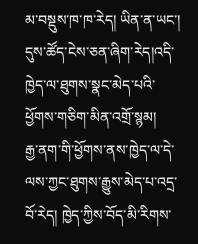མ་བསྡུས་ཁ་ཁ་རེད། ཡིན་ན་ཡང་། དུས་ཚོད་ངེས་ཅན་ཞིག་རེད།འདི་ཁྱེད་ལ་ཐུགས་སྣང་མེད་པའི་ཕྱོགས་གཅིག་མིན་འགྲོ་སྙམ།
རྒྱ་ནག་གི་ཕྱོགས་ནས་ཁྱེད་ལ་དེ་ལས་ཀྱང་ཐུགས་རྒྱུས་མེད་པ་འདྲ་བོ་རེད། ཁྱེད་ཀྱིས་བོད་མི་རིགས་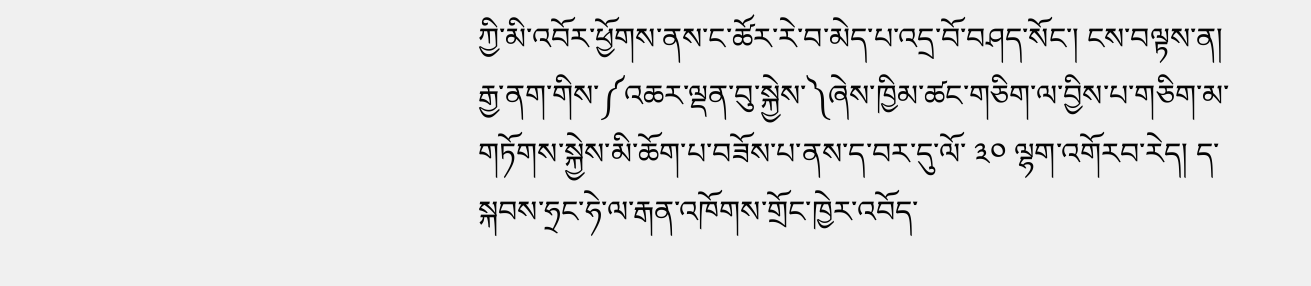ཀྱི་མི་འབོར་ཕྱོགས་ནས་ང་ཚོར་རེ་བ་མེད་པ་འདྲ་བོ་བཤད་སོང་། ངས་བལྟས་ན། རྒྱ་ནག་གིས་༼འཆར་ལྡན་བུ་སྐྱེས་༽ཞེས་ཁྱིམ་ཚང་གཅིག་ལ་བྱིས་པ་གཅིག་མ་གཏོགས་སྐྱེས་མི་ཆོག་པ་བཟོས་པ་ནས་ད་བར་དུ་ལོ་ ༣༠ ལྷག་འགོརབ་རེད། ད་སྐབས་ཧྲང་ཧེ་ལ་རྒན་འཁོགས་གྲོང་ཁྱེར་འབོད་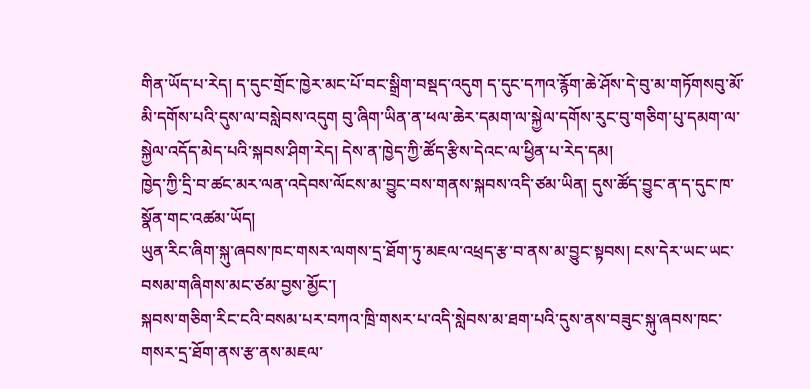གིན་ཡོད་པ་རེད། ད་དུང་གྲོང་ཁྱེར་མང་པོ་བང་སྒྲིག་བསྡད་འདུག ད་དུང་དཀའ་རྙོག་ཆེ་ཤོས་དེ་བུ་མ་གཏོགསབུ་མོ་མི་དགོས་པའི་དུས་ལ་བསླེབས་འདུག བུ་ཞིག་ཡིན་ན་ཕལ་ཆེར་དམག་ལ་སྐྱེལ་དགོས་རུང་བུ་གཅིག་པུ་དམག་ལ་སྐྱེལ་འདོད་མེད་པའི་སྐབས་ཤིག་རེད། དེས་ན་ཁྱེད་ཀྱི་ཚོད་རྩིས་དེའང་ལ་ཕྱིན་པ་རེད་དམ།
ཁྱེད་ཀྱི་དྲི་བ་ཚང་མར་ལན་འདེབས་ལོངས་མ་བྱུང་བས་གནས་སྐབས་འདི་ཙམ་ཡིན། དུས་ཚོད་བྱུང་ན་ད་དུང་ཁ་སྣོན་གང་འཚམ་ཡོད།
ཡུན་རིང་ཞིག་སྐུ་ཞབས་ཁང་གསར་ལགས་དྲ་ཐོག་ཏུ་མཇལ་འཕྲད་རྩ་བ་ནས་མ་བྱུང་སྟབས། ངས་དེར་ཡང་ཡང་བསམ་གཞིགས་མང་ཙམ་བྱས་མྱོང་།
སྐབས་གཅིག་རིང་ངའི་བསམ་པར་བཀའ་ཁྲི་གསར་པ་འདི་སླེབས་མ་ཐག་པའི་དུས་ནས་བཟུང་སྐུ་ཞབས་ཁང་གསར་དྲ་ཐོག་ནས་རྩ་ནས་མཇལ་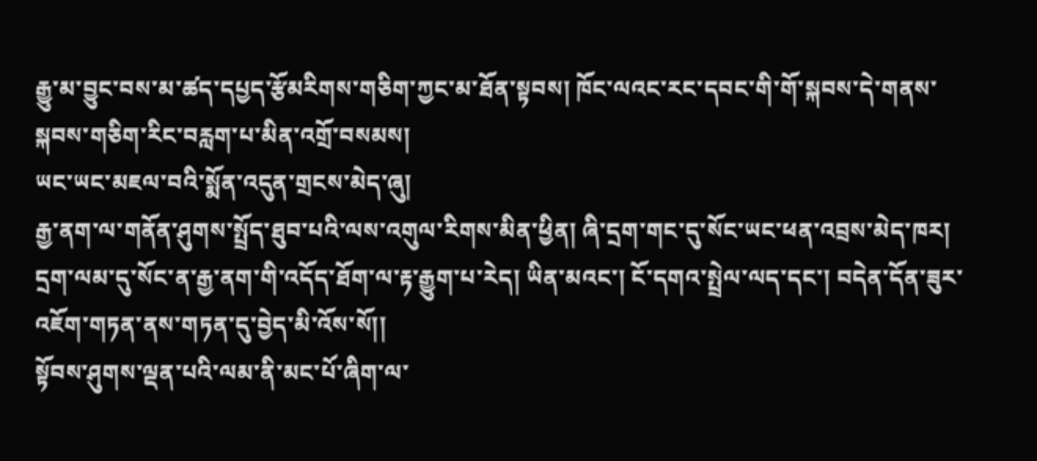རྒྱུ་མ་བྱུང་བས་མ་ཚད་དཔྱད་རྩོམརིགས་གཅིག་ཀྱང་མ་ཐོན་སྟབས། ཁོང་ལའང་རང་དབང་གི་གོ་སྐབས་དེ་གནས་སྐབས་གཅིག་རིང་བརླག་པ་མིན་འགྲོ་བསམས།
ཡང་ཡང་མཇལ་བའི་སྨོན་འདུན་གྲངས་མེད་ཞུ།
རྒྱ་ནག་ལ་གནོན་ཤུགས་སྤྲོད་ཐུབ་པའི་ལས་འགུལ་རིགས་མིན་ཕྱིན། ཞི་དྲག་གང་དུ་སོང་ཡང་ཕན་འབྲས་མེད་ཁར། དྲག་ལམ་དུ་སོང་ན་རྒྱ་ནག་གི་འདོད་ཐོག་ལ་རྟ་རྒྱུག་པ་རེད། ཡིན་མའང་། ངོ་དགའ་སྤྲེལ་ལད་དང་། བདེན་དོན་ཟུར་འཇོག་གཏན་ནས་གཏན་དུ་བྱེད་མི་འོས་སོ།།
སྟོབས་ཤུགས་ལྡན་པའི་ལམ་ནི་མང་པོ་ཞིག་ལ་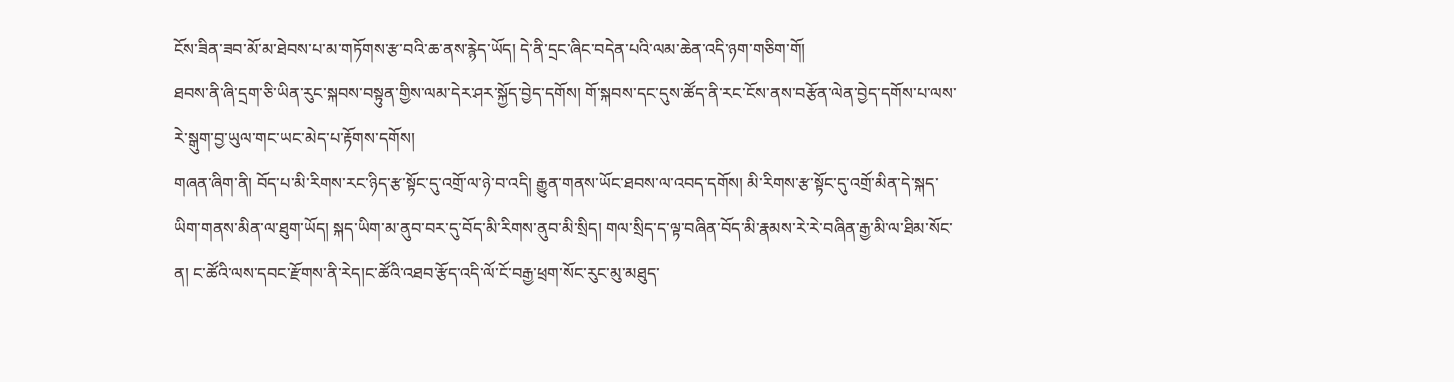ངོས་ཟིན་ཟབ་མོ་མ་ཐེབས་པ་མ་གཏོགས་རྩ་བའི་ཆ་ནས་རྙེད་ཡོད། དེ་ནི་དྲང་ཞིང་བདེན་པའི་ལམ་ཆེན་འདི་ཉག་གཅིག་གོ།
ཐབས་ནི་ཞི་དྲག་ཅི་ཡིན་རུང་སྐབས་བསྟུན་གྱིས་ལམ་དེར་ཤར་སྐྱོད་བྱེད་དགོས། གོ་སྐབས་དང་དུས་ཚོད་ནི་རང་ངོས་ནས་བརྩོན་ལེན་བྱེད་དགོས་པ་ལས་རེ་སྒུག་བྱ་ཡུལ་གང་ཡང་མེད་པ་རྟོགས་དགོས།
གཞན་ཞིག་ནི། བོད་པ་མི་རིགས་རང་ཉིད་རྩ་སྟོང་དུ་འགྲོ་ལ་ཉེ་བ་འདི། རྒྱུན་གནས་ཡོང་ཐབས་ལ་འབད་དགོས། མི་རིགས་རྩ་སྟོང་དུ་འགྲོ་མིན་དེ་སྐད་ཡིག་གནས་མིན་ལ་ཐུག་ཡོད། སྐད་ཡིག་མ་ནུབ་བར་དུ་བོད་མི་རིགས་ནུབ་མི་སྲིད། གལ་སྲིད་ད་ལྟ་བཞིན་བོད་མི་རྣམས་རེ་རེ་བཞིན་རྒྱ་མི་ལ་ཐིམ་སོང་ན། ང་ཚོའི་ལས་དབང་རྫོགས་ནི་རེད།ང་ཚོའི་འཐབ་རྩོད་འདི་ལོ་ངོ་བརྒྱ་ཕྲག་སོང་རུང་མུ་མཐུད་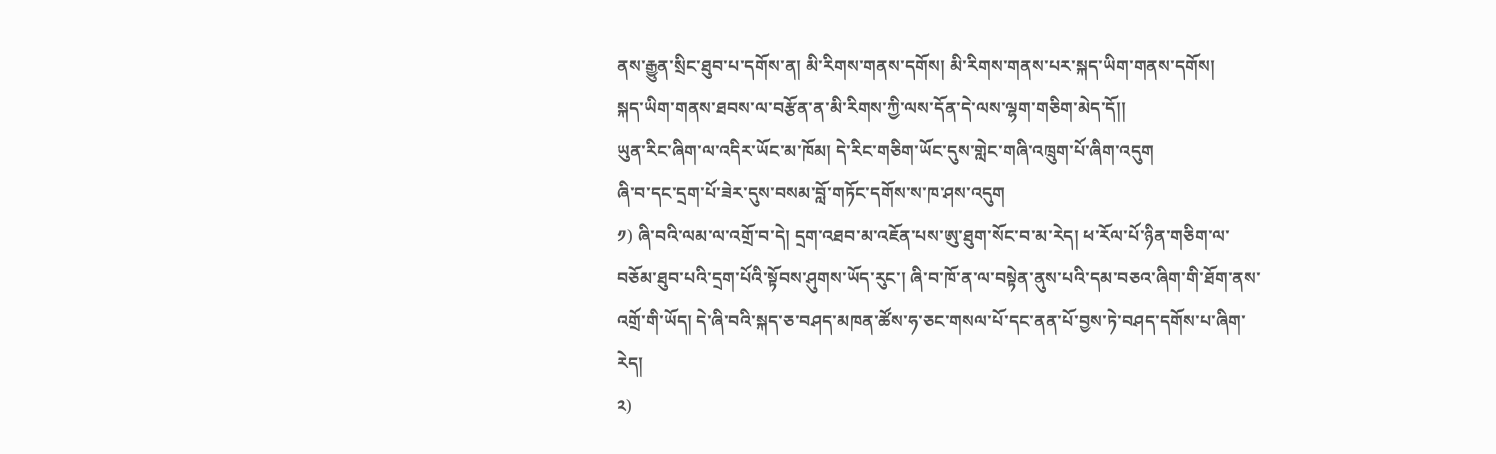ནས་རྒྱུན་སྲིང་ཐུབ་པ་དགོས་ན། མི་རིགས་གནས་དགོས། མི་རིགས་གནས་པར་སྐད་ཡིག་གནས་དགོས།
སྐད་ཡིག་གནས་ཐབས་ལ་བརྩོན་ན་མི་རིགས་ཀྱི་ལས་དོན་དེ་ལས་ལྷག་གཅིག་མེད་དོ།།
ཡུན་རིང་ཞིག་ལ་འདིར་ཡོང་མ་ཁོམ། དེ་རིང་གཅིག་ཡོང་དུས་གླེང་གཞི་འཁྲུག་པོ་ཞིག་འདུག
ཞི་བ་དང་དྲག་པོ་ཟེར་དུས་བསམ་བློ་གཏོང་དགོས་ས་ཁ་ཤས་འདུག
༡) ཞི་བའི་ལམ་ལ་འགྲོ་བ་དེ། དྲག་འཐབ་མ་འཇོན་པས་ཨུ་ཐུག་སོང་བ་མ་རེད། ཕ་རོལ་པོ་ཉིན་གཅིག་ལ་བཅོམ་ཐུབ་པའི་དྲག་པོའི་སྟོབས་ཤུགས་ཡོད་རུང་། ཞི་བ་ཁོ་ན་ལ་བསྟེན་ནུས་པའི་དམ་བཅའ་ཞིག་གི་ཐོག་ནས་འགྲོ་གི་ཡོད། དེ་ཞི་བའི་སྐད་ཅ་བཤད་མཁན་ཚོས་ཧ་ཅང་གསལ་པོ་དང་ནན་པོ་བྱས་ཏེ་བཤད་དགོས་པ་ཞིག་རེད།
༢)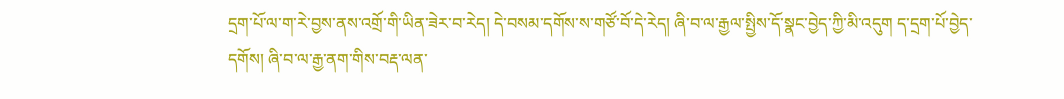དྲག་པོ་ལ་ག་རེ་བྱས་ནས་འགྲོ་གི་ཡིན་ཟེར་བ་རེད། དེ་བསམ་དགོས་ས་གཙོ་བོ་དེ་རེད། ཞི་བ་ལ་རྒྱལ་སྤྱིས་དོ་སྣང་བྱེད་ཀྱི་མི་འདུག ད་དྲག་པོ་བྱེད་དགོས། ཞི་བ་ལ་རྒྱ་ནག་གིས་བརྡ་ལན་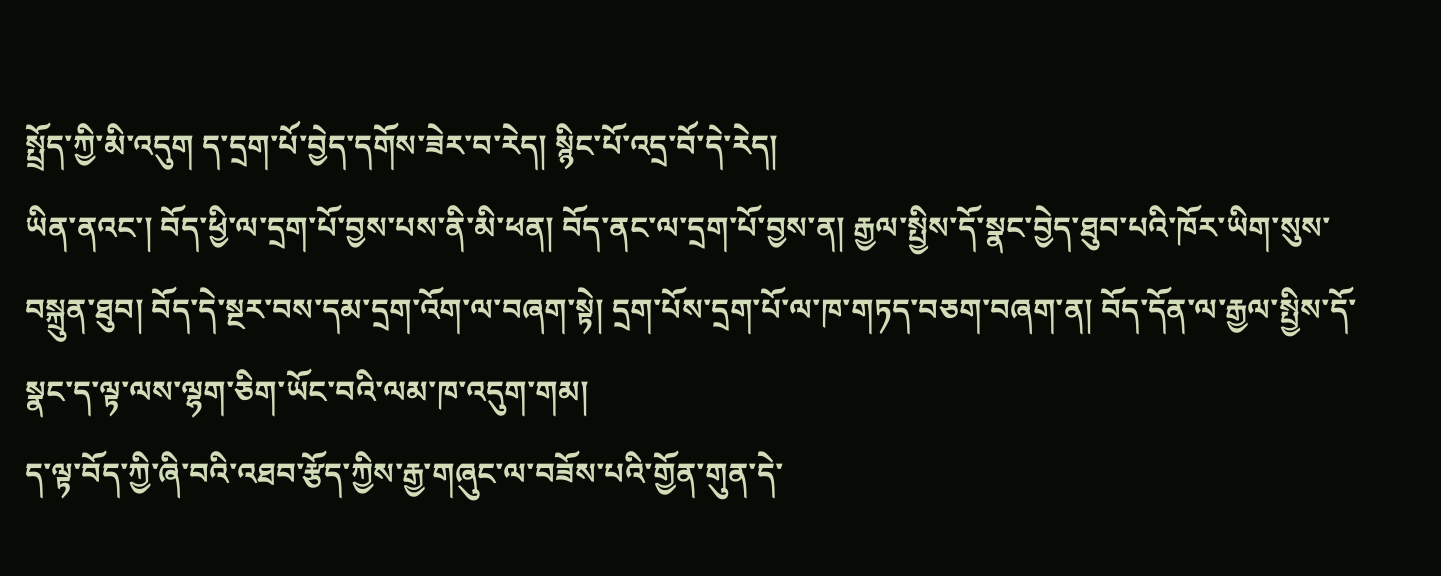སྤྲོད་ཀྱི་མི་འདུག ད་དྲག་པོ་བྱེད་དགོས་ཟེར་བ་རེད། སྙིང་པོ་འདྲ་བོ་དེ་རེད།
ཡིན་ནའང་། བོད་ཕྱི་ལ་དྲག་པོ་བྱས་པས་ནི་མི་ཕན། བོད་ནང་ལ་དྲག་པོ་བྱས་ན། རྒྱལ་སྤྱིས་དོ་སྣང་བྱེད་ཐུབ་པའི་ཁོར་ཡིག་སུས་བསྐྲུན་ཐུབ། བོད་དེ་སྔར་བས་དམ་དྲག་འོག་ལ་བཞག་སྟེ། དྲག་པོས་དྲག་པོ་ལ་ཁ་གཏད་བཅག་བཞག་ན། བོད་དོན་ལ་རྒྱལ་སྤྱིས་དོ་སྣང་ད་ལྟ་ལས་ལྷག་ཅིག་ཡོང་བའི་ལམ་ཁ་འདུག་གམ།
ད་ལྟ་བོད་ཀྱི་ཞི་བའི་འཐབ་རྩོད་ཀྱིས་རྒྱ་གཞུང་ལ་བཟོས་པའི་གྱོན་གུན་དེ་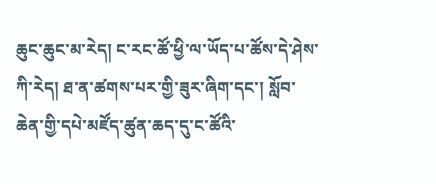ཆུང་ཆུང་མ་རེད། ང་རང་ཚོ་ཕྱི་ལ་ཡོད་པ་ཚོས་དེ་ཤེས་ཀི་རེད། ཐ་ན་ཚགས་པར་གྱི་ཟུར་ཞིག་དང་། སློབ་ཆེན་གྱི་དཔེ་མཛོད་ཚུན་ཆད་དུ་ང་ཚོའི་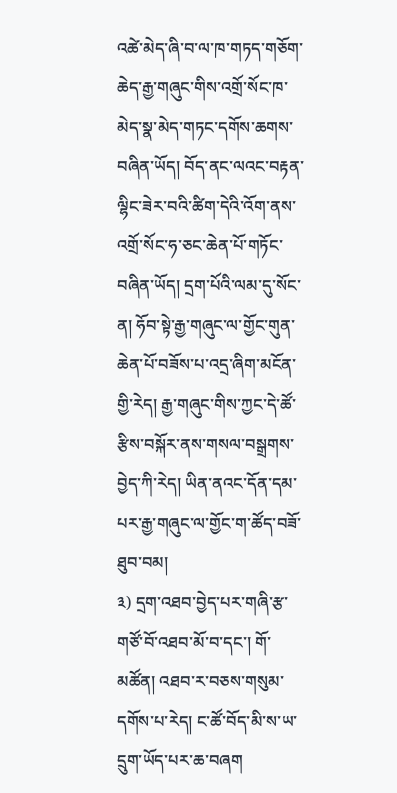འཚེ་མེད་ཞི་བ་ལ་ཁ་གཏད་གཅོག་ཆེད་རྒྱ་གཞུང་གིས་འགྲོ་སོང་ཁ་མེད་སྣ་མེད་གཏང་དགོས་ཆགས་བཞིན་ཡོད། བོད་ནང་ལའང་བརྟན་ལྷིང་ཟེར་བའི་ཚིག་དེའི་འོག་ནས་འགྲོ་སོང་ཧ་ཅང་ཆེན་པོ་གཏོང་བཞིན་ཡོད། དྲག་པོའི་ལམ་དུ་སོང་ན། ཧོབ་སྟེ་རྒྱ་གཞུང་ལ་གྱོང་གུན་ཆེན་པོ་བཟོས་པ་འདྲ་ཞིག་མངོན་གྱི་རེད། རྒྱ་གཞུང་གིས་ཀྱང་དེ་ཚོ་རྩིས་བསྐོར་ནས་གསལ་བསྒྲགས་བྱེད་ཀི་རེད། ཡིན་ནའང་དོན་དམ་པར་རྒྱ་གཞུང་ལ་གྱོང་ག་ཚོད་བཟོ་ཐུབ་བམ།
༣) དྲག་འཐབ་བྱེད་པར་གཞི་རྩ་གཙོ་བོ་འཐབ་མོ་བ་དང་། གོ་མཚོན། འཐབ་ར་བཅས་གསུམ་དགོས་པ་རེད། ང་ཚོ་བོད་མི་ས་ཡ་དྲུག་ཡོད་པར་ཆ་བཞག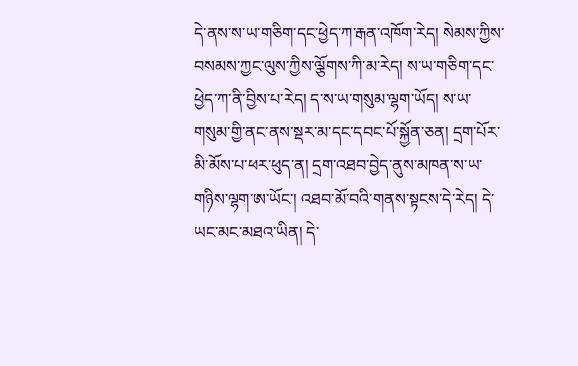དེ་ནས་ས་ཡ་གཅིག་དང་ཕྱེད་ཀ་རྒན་འཁོག་རེད། སེམས་ཀྱིས་བསམས་ཀྱང་ལུས་ཀྱིས་ལྕོགས་ཀི་མ་རེད། ས་ཡ་གཅིག་དང་ཕྱེད་ཀ་ནི་བྱིས་པ་རེད། ད་ས་ཡ་གསུམ་ལྷག་ཡོད། ས་ཡ་གསུམ་གྱི་ནང་ནས་སྡར་མ་དང་དབང་པོ་སྐྱོན་ཅན། དྲག་པོར་མི་མོས་པ་ཕར་ཕུད་ན། དྲག་འཐབ་བྱེད་ནུས་མཁན་ས་ཡ་གཉིས་ལྷག་ཨ་ཡོང་། འཐབ་མོ་བའི་གནས་སྟངས་དེ་རེད། དེ་ཡང་མང་མཐའ་ཡིན། དེ་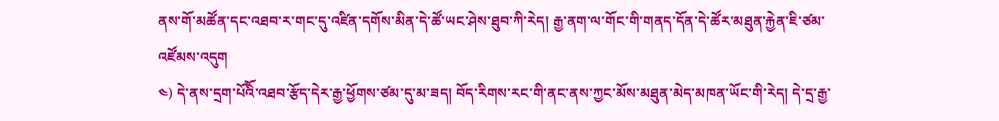ནས་གོ་མཚོན་དང་འཐབ་ར་གང་དུ་འཛིན་དགོས་མིན་དེ་ཚོ་ཡང་ཤེས་ཐུབ་ཀི་རེད། རྒྱ་ནག་ལ་གོང་གི་གནད་དོན་དེ་ཚོར་མཐུན་རྐྱེན་ཇི་ཙམ་འཛོམས་འདུག
༤) དེ་ནས་དྲག་པོའིོ་འཐབ་རྩོད་དེར་རྒྱ་ཕྱོགས་ཙམ་དུ་མ་ཟད། བོད་རིགས་རང་གི་ནང་ནས་ཀྱང་མོས་མཐུན་མེད་མཁན་ཡོང་གི་རེད། དེ་དྲ་རྒྱ་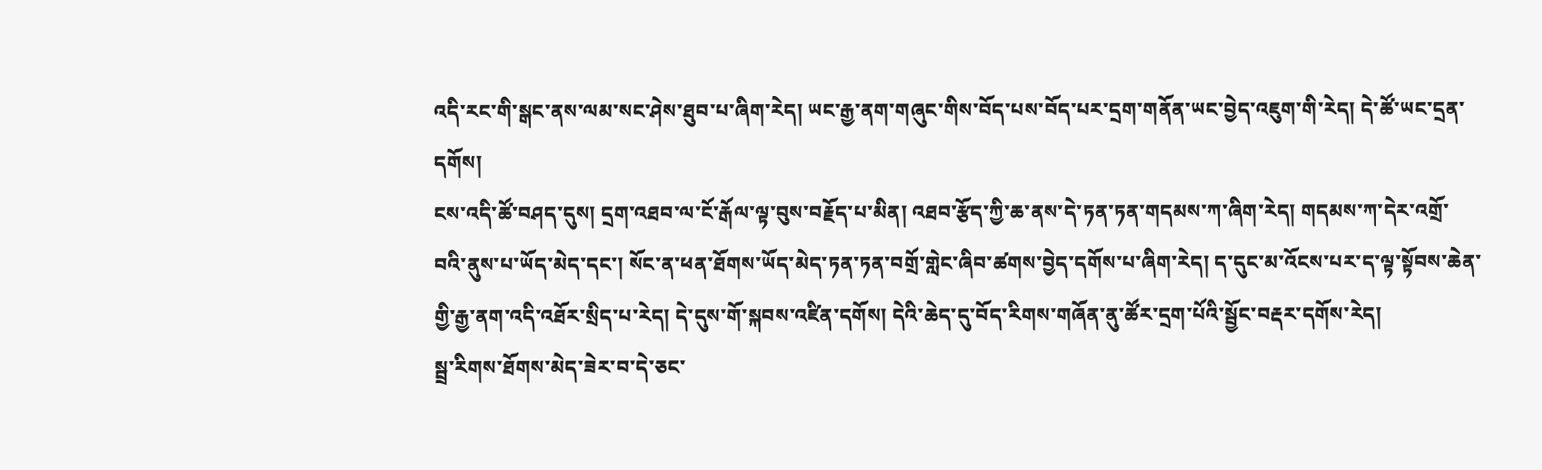འདི་རང་གི་སྒང་ནས་ལམ་སང་ཤེས་ཐུབ་པ་ཞིག་རེད། ཡང་རྒྱ་ནག་གཞུང་གིས་བོད་པས་བོད་པར་དྲག་གནོན་ཡང་བྱེད་འཇུག་གི་རེད། དེ་ཚོ་ཡང་དྲན་དགོས།
ངས་འདི་ཚོ་བཤད་དུས། དྲག་འཐབ་ལ་ངོ་རྒོལ་ལྟ་བུས་བརྗོད་པ་མིན། འཐབ་རྩོད་ཀྱི་ཆ་ནས་དེ་ཏན་ཏན་གདམས་ཀ་ཞིག་རེད། གདམས་ཀ་དེར་འགྲོ་བའི་ནུས་པ་ཡོད་མེད་དང་། སོང་ན་ཕན་ཐོགས་ཡོད་མེད་ཏན་ཏན་བགྲོ་གླེང་ཞིབ་ཚགས་བྱེད་དགོས་པ་ཞིག་རེད། ད་དུང་མ་འོངས་པར་ད་ལྟ་སྟོབས་ཆེན་གྱི་རྒྱ་ནག་འདི་འཐོར་སྲིད་པ་རེད། དེ་དུས་གོ་སྐབས་འཛིན་དགོས། དེའི་ཆེད་དུ་བོད་རིགས་གཞོན་ནུ་ཚོར་དྲག་པོའི་སྦྱོང་བརྡར་དགོས་རེད།
སྦྲ་རིགས་ཐོགས་མེད་ཟེར་བ་དེ་ཅང་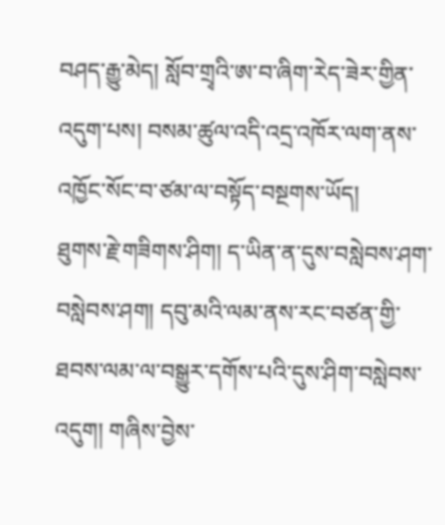བཤད་རྒྱུ་མེད། སློབ་གྲྭའི་ཨ་བ་ཞིག་རེད་ཟེར་གྱིན་འདུག་པས། བསམ་ཚུལ་འདི་འདྲ་འཁོར་ལག་ནས་འཁྱོང་སོང་བ་ཙམ་ལ་བསྟོད་བསྔགས་ཡོད།
ཐུགས་རྗེ་གཟིགས་ཤིག། ད་ཡིན་ན་དུས་བསླེབས་ཤག་བསླེབས་ཤག། དབུ་མའི་ལམ་ནས་རང་བཙན་གྱི་ཐབས་ལམ་ལ་བསྒྱུར་དགོས་པའི་དུས་ཤིག་བསླེབས་འདུག། གཞིས་བྱེས་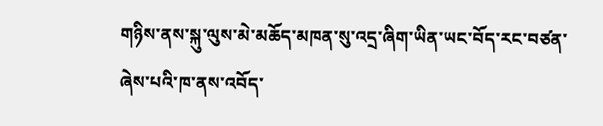གཉིས་ནས་སྐུ་ལུས་མེ་མཆོད་མཁན་སུ་འདྲ་ཞིག་ཡིན་ཡང་བོད་རང་བཙན་ཞེས་པའི་ཁ་ནས་འབོད་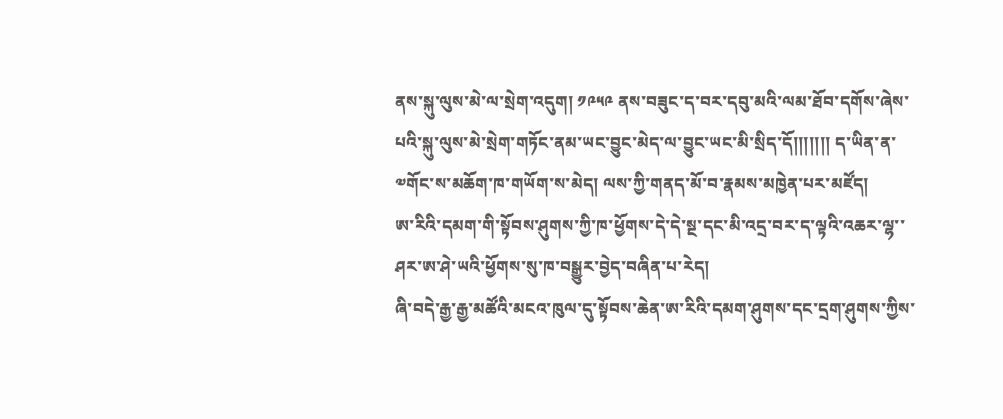ནས་སྐུ་ལུས་མེ་ལ་སྲེག་འདུག། ༡༩༥༩ ནས་བཟུང་ད་བར་དབུ་མའི་ལམ་ཐོབ་དགོས་ཞེས་པའི་སྐུ་ལུས་མེ་སྲེག་གཏོང་ནམ་ཡང་བྱུང་མེད་ལ་བྱུང་ཡང་མི་སྲིད་དོ།།།།།།། ད་ཡིན་ན་༧གོང་ས་མཆོག་ཁ་གཡོག་ས་མེད། ལས་ཀྱི་གནད་མོ་བ་རྣམས་མཁྱེན་པར་མཛོད།
ཨ་རིའི་དམག་གི་སྟོབས་ཤུགས་ཀྱི་ཁ་ཕྱོགས་དེ་དེ་སྔ་དང་མི་འདྲ་བར་ད་ལྟའི་འཆར་ལྷ་་ཤར་ཨ་ཤེ་ཡའི་ཕྱོགས་སུ་ཁ་བསྒྱུར་བྱེད་བཞིན་པ་རེད།
ཞི་བདེ་རྒྱ་རྒྱ་མཚོའི་མངའ་ཁུལ་དུ་སྟོབས་ཆེན་ཨ་རིའི་དམག་ཤུགས་དང་དྲག་ཤུགས་ཀྱིས་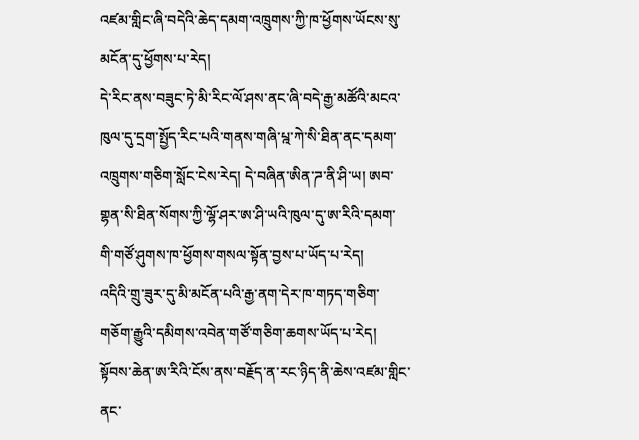འཛམ་གླིང་ཞི་བདེའི་ཆེད་དམག་འཁྲུགས་ཀྱི་ཁ་ཕྱོགས་ཡོངས་སུ་མངོན་དུ་ཕྱོགས་པ་རེད།
དེ་རིང་ནས་བཟུང་ཏེ་མི་རིང་ལོ་ཤས་ནང་ཞི་བདེ་རྒྱ་མཚོའི་མངའ་ཁུལ་དུ་དྲག་སྤྱོད་རིང་པའི་གནས་གཞི་པྰ་ཀེ་སི་ཐིན་ནང་དམག་འཁྲུགས་གཅིག་སློང་ངེས་རེད། དེ་བཞིན་ཨིན་ཌ་ནི་ཤི་ཡ། ཨབ་གྷན་སི་ཐིན་སོགས་ཀྱི་ལྷོ་ཤར་ཨ་ཤི་ཡའི་ཁུལ་དུ་ཨ་རིའི་དམག་གི་གཙོ་ཤུགས་ཁ་ཕྱོགས་གསལ་སྟོན་བྱས་པ་ཡོད་པ་རེད།
འདིའི་གྲུ་ཟུར་དུ་མི་མངོན་པའི་རྒྱ་ནག་དེར་ཁ་གཏད་གཅིག་གཅོག་རྒྱུའི་དམིགས་འབེན་གཙོ་གཅིག་ཆགས་ཡོད་པ་རེད། སྟོབས་ཆེན་ཨ་རིའི་ངོས་ནས་བརྗོད་ན་རང་ཉིད་ནི་ཆེས་འཛམ་གླིང་ནང་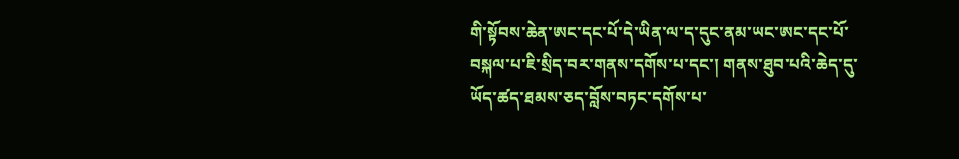གི་སྟོབས་ཆེན་ཨང་དང་པོ་དེ་ཡིན་ལ་ད་དུང་ནམ་ཡང་ཨང་དང་པོ་བསྐལ་པ་ཇི་སྲིད་བར་གནས་དགོས་པ་དང་། གནས་ཐུབ་པའི་ཆེད་དུ་ཡོད་ཚད་ཐམས་ཅད་བློས་བཏང་དགོས་པ་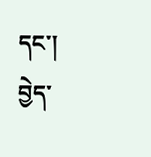དང་། བྱེད་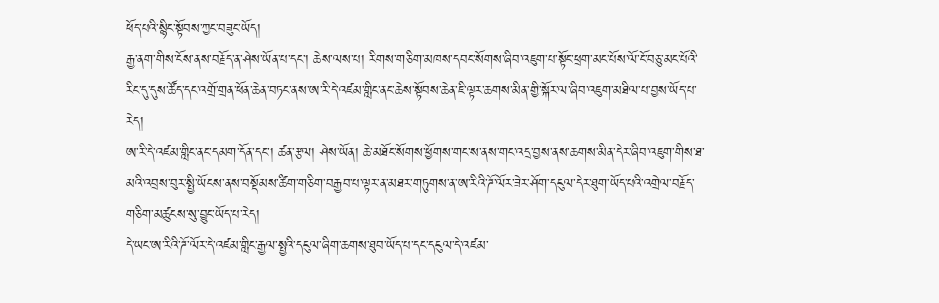ཕོད་པའི་སྙིང་སྟོབས་ཀྱང་བཟུང་ཡོད།
རྒྱ་ནག་གིས་ངོས་ནས་བརྗོད་ན་ཤེས་ཡོན་པ་དང་། ཆེས་ལས་པ། རིགས་གཅིག་མཁས་དབང་སོགས་ཞིབ་འཇུག་པ་སྟོང་ཕྲག་མང་པོས་ལོ་ངོ་བཅུ་མང་པོའི་རིང་དུ་དུས་ཚོད་དང་འགྲོ་གྲན་ཕོན་ཆེན་བཏང་ནས་ཨ་རི་དེ་འཛམ་གླིང་ནང་ཆེས་སྟོབས་ཆེན་ཇི་ལྟར་ཆགས་མིན་གྱི་སྐོར་ལ་ཞིབ་འཇུག་མཐིལ་པ་བྱས་ཡོད་པ་རེད།
ཨ་རི་དེ་འཛམ་གླིང་ནང་དམག་དོན་དང་། ཚན་རྩལ། ཤེས་ཡོན། ཆེ་མཐོང་སོགས་ཕྱོགས་གང་ས་ནས་གང་འདྲ་བྱས་ནས་ཆགས་མིན་དེར་ཞིབ་འཇུག་གིས་ཐ་མའི་འབྲས་བུར་སྤྱི་ཡོངས་ནས་བསྡོམས་ཚིག་གཅིག་བརྒྱབ་པ་ལྟར་ན་མཐར་གཏུགས་ན་ཨ་རིའི་ཌོ་ལོར་ཟེར་ཤོག་དངུལ་དེར་ཐུག་ཡོད་པའི་འགྲེལ་བརྗོད་གཅིག་མཚུངས་སུ་བྱུང་ཡོད་པ་རེད།
དེ་ཡང་ཨ་རིའི་ཌོ་ལོར་དེ་འཛམ་གླིང་རྒྱལ་སྤྱའི་དངུལ་ཞིག་ཆགས་ཐུབ་ཡོད་པ་དང་དངུལ་དེ་འཛམ་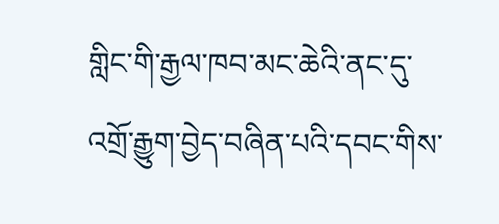གླིང་གི་རྒྱལ་ཁབ་མང་ཆེའི་ནང་དུ་འགྲོ་རྒྱུག་བྱེད་བཞིན་པའི་དབང་གིས་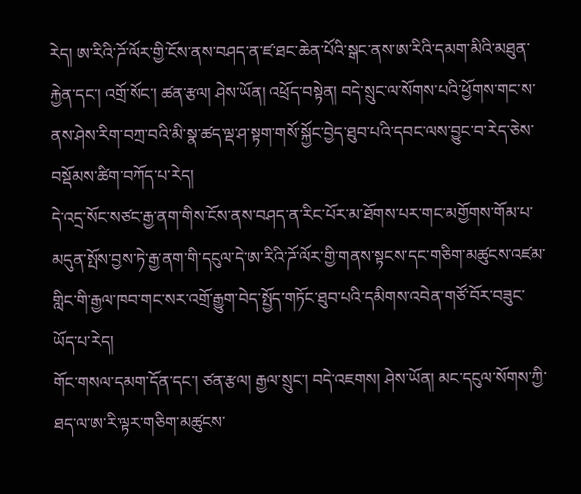རེད། ཨ་རིའི་ཌོ་ལོར་གྱི་ངོས་ནས་བཤད་ན་ཛ་ཐང་ཆེན་པོའི་སྒང་ནས་ཨ་རིའི་དམག་མིའི་མཐུན་རྐྱེན་དང་། འགྲོ་སོང་། ཚན་རྩལ། ཤེས་ཡོན། འཕྲོད་བསྟེན། བདེ་སྲུང་ལ་སོགས་པའི་ཕྱོགས་གང་ས་ནས་ཤེས་རིག་བཀྲ་བའི་མི་སྣ་ཚད་ལྡ་ཤ་སྟག་གསོ་སྐྱོང་བྱེད་ཐུབ་པའི་དབང་ལས་བྱུང་བ་རེད་ཅེས་བསྡོམས་ཚིག་བཀོད་པ་རེད།
དེ་འདྲ་སོང་སཙང་རྒྱ་ནག་གིས་ངོས་ནས་བཤད་ན་རིང་པོར་མ་ཐོགས་པར་གང་མགྱོགས་གོམ་པ་མདུན་སྤོས་བྱས་ཏེ་རྒྱ་ནག་གི་དངུལ་དེ་ཨ་རིའི་ཌོ་ལོར་གྱི་གནས་སྟངས་དང་གཅིག་མཚུངས་འཛམ་གླིང་གི་རྒྱལ་ཁབ་གང་སར་འགྲོ་རྒྱུག་བེད་སྤྱོད་གཏོང་ཐུབ་པའི་དམིགས་འབེན་གཙོ་བོར་བཟུང་ཡོད་པ་རེད།
གོང་གསལ་དམག་དོན་དང་། ཙན་རྩལ། རྒྱལ་སྲུང་། བདེ་འཇགས། ཤེས་ཡོན། མང་དངུལ་སོགས་ཀྱི་ཐད་ལ་ཨ་རི་ལྟར་གཅིག་མཚུངས་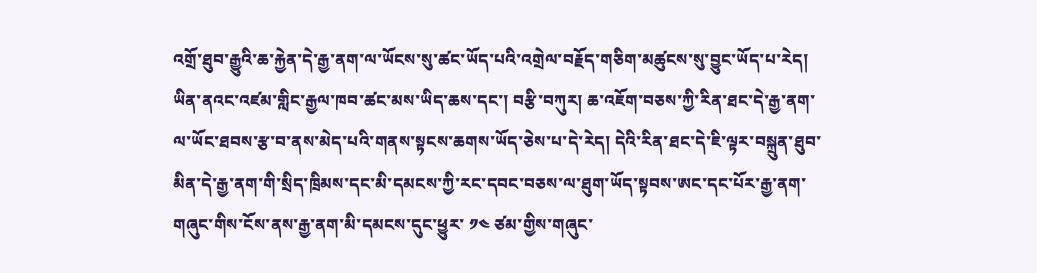འགྲོ་ཐུབ་རྒྱུའི་ཆ་རྐྱེན་དེ་རྒྱ་ནག་ལ་ཡོངས་སུ་ཚང་ཡོད་པའི་འགྲེལ་བརྗོད་གཅིག་མཚུངས་སུ་བྱུང་ཡོད་པ་རེད།
ཡིན་ནའང་འཛམ་གླིང་རྒྱལ་ཁབ་ཚང་མས་ཡིད་ཆས་དང་། བརྩི་བཀུར། ཆ་འཇོག་བཅས་ཀྱི་རིན་ཐང་དེ་རྒྱ་ནག་ལ་ཡོང་ཐབས་རྩ་བ་ནས་མེད་པའི་གནས་སྟངས་ཆགས་ཡོད་ཅེས་པ་དེ་རེད། དེའི་རིན་ཐང་དེ་ཇི་ལྟར་བསྐྲུན་ཐུབ་མིན་དེ་རྒྱ་ནག་གི་སྲིད་ཁྲིམས་དང་མི་དམངས་ཀྱི་རང་དབང་བཅས་ལ་ཐུག་ཡོད་སྟབས་ཨང་དང་པོར་རྒྱ་ནག་གཞུང་གིས་ངོས་ནས་རྒྱ་ནག་མི་དམངས་དུང་ཕྱུར་ ༡༤ ཙམ་གྱིས་གཞུང་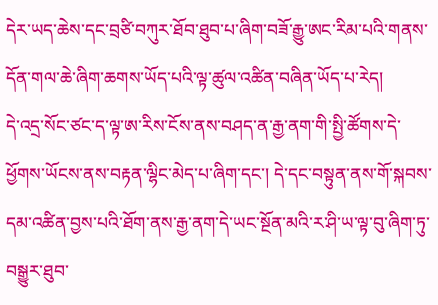དེར་ཡད་ཆེས་དང་བྲཙི་བཀུར་ཐོབ་ཐུབ་པ་ཞིག་བཟོ་རྒྱུ་ཨང་རིམ་པའི་གནས་དོན་གལ་ཆེ་ཞིག་ཆགས་ཡོད་པའི་ལྟ་ཚུལ་འཚིན་བཞིན་ཡོད་པ་རེད།
དེ་འདྲ་སོང་ཙང་ད་ལྟ་ཨ་རིས་ངོས་ནས་བཤད་ན་རྒྱ་ནག་གི་སྤྱི་ཚོགས་དེ་ཕྱོགས་ཡོངས་ནས་བརྟན་ལྷིང་མེད་པ་ཞིག་དང་། དེ་དང་བསྟུན་ནས་གོ་སྐབས་དམ་འཚིན་བྱས་པའི་ཐོག་ནས་རྒྱ་ནག་དེ་ཡང་སྔོན་མའི་ར་ཤི་ཡ་ལྟ་བུ་ཞིག་ཏུ་བསྒྱུར་ཐུབ་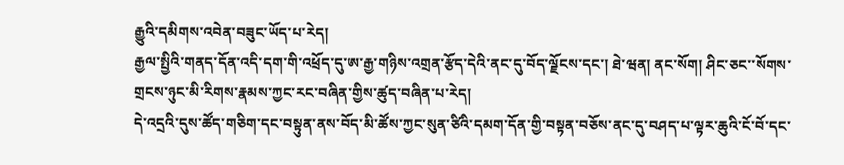རྒྱུའི་དམིགས་འབེན་བཟུང་ཡོད་པ་རེད།
རྒྱལ་སྤྱིའི་གནད་དོན་འདི་དག་གི་འཕྲོད་དུ་ཨ་རྒྱ་གཉིས་འགྲན་རྩོད་དེའི་ནང་དུ་བོད་ལྗོངས་དང་། ཐེ་ཝན། ནང་སོག། ཤིང་ཅང་་སོགས་གྲངས་ཉུང་མི་རིགས་རྣམས་ཀྱང་རང་བཞིན་གྱིས་ཚུད་བཞིན་པ་རེད།
དེ་འདྲའི་དུས་ཚོད་གཅིག་དང་བསྟུན་ནས་བོད་མི་ཚོས་ཀྱང་སུན་ཙིའི་དམག་དོན་གྱི་བསྟན་བཅོས་ནང་དུ་བཤད་པ་ལྟར་ཆུའི་ངོ་བོ་དང་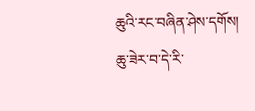ཆུའི་རང་བཞིན་ཤེས་དགོས།
ཆུ་ཟེར་བ་དེ་རི་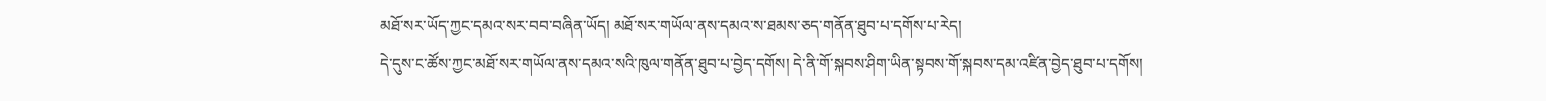མཐོ་སར་ཡོད་ཀྱང་དམའ་སར་བབ་བཞིན་ཡོད། མཐོ་སར་གཡོལ་ནས་དམའ་ས་ཐམས་ཅད་གནོན་ཐུབ་པ་དགོས་པ་རེད།
དེ་དུས་ང་ཚོས་ཀྱང་མཐོ་སར་གཡོལ་ནས་དམའ་སའི་ཁུལ་གནོན་ཐུབ་པ་བྱེད་དགོས། དེ་ནི་གོ་སྐབས་ཤིག་ཡིན་སྟབས་གོ་སྐབས་དམ་འཛིན་བྱེད་ཐུབ་པ་དགོས།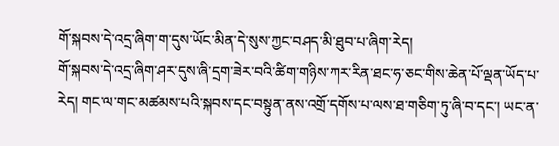གོ་སྐབས་དེ་འདྲ་ཞིག་ག་དུས་ཡོང་མིན་དེ་སུས་ཀྱང་བཤད་མི་ཐུབ་པ་ཞིག་རེད།
གོ་སྐབས་དེ་འདྲ་ཞིག་ཤར་དུས་ཞི་དྲག་ཟེར་བའི་ཚིག་གཉིས་ཀར་རིན་ཐང་ཧ་ཅང་གིས་ཆེན་པོ་ལྡན་ཡོད་པ་རེད། གང་ལ་གང་མཚམས་པའི་སྐབས་དང་བསྟུན་ནས་འགྲོ་དགོས་པ་ལས་ཐ་གཅིག་ཏུ་ཞི་བ་དང་། ཡང་ན་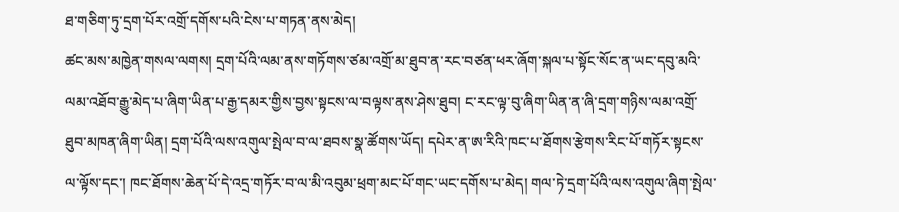ཐ་གཅིག་ཏུ་དྲག་པོར་འགྲོ་དགོས་པའི་ངེས་པ་གཏན་ནས་མེད།
ཚང་མས་མཁྱེན་གསལ་ལགས། དྲག་པོའི་ལམ་ནས་གཏོགས་ཙམ་འགྲོ་མ་ཐུབ་ན་རང་བཙན་ཕར་ཞོག་སྐལ་པ་སྟོང་སོང་ན་ཡང་དབུ་མའི་ལམ་འཐོབ་རྒྱུ་མེད་པ་ཞིག་ཡིན་པ་རྒྱ་དམར་གྱིས་བྱས་སྟངས་ལ་བལྟས་ནས་ཤེས་ཐུབ། ང་རང་ལྟ་བུ་ཞིག་ཡིན་ན་ཞི་དྲག་གཉིས་ལམ་འགྲོ་ཐུབ་མཁན་ཞིག་ཡིན། དྲག་པོའི་ལས་འགུལ་སྤེལ་བ་ལ་ཐབས་སྣ་ཚོགས་ཡོད། དཔེར་ན་ཨ་རིའི་ཁང་པ་ཐོགས་རྩེགས་རིང་པོ་གཏོར་སྟངས་ལ་ལྟོས་དང་། ཁང་ཐོགས་ཆེན་པོ་དེ་འདྲ་གཏོར་བ་ལ་མི་འབུམ་ཕྲག་མང་པོ་གང་ཡང་དགོས་པ་མེད། གལ་ཏེ་དྲག་པོའི་ལས་འགུལ་ཞིག་སྤེལ་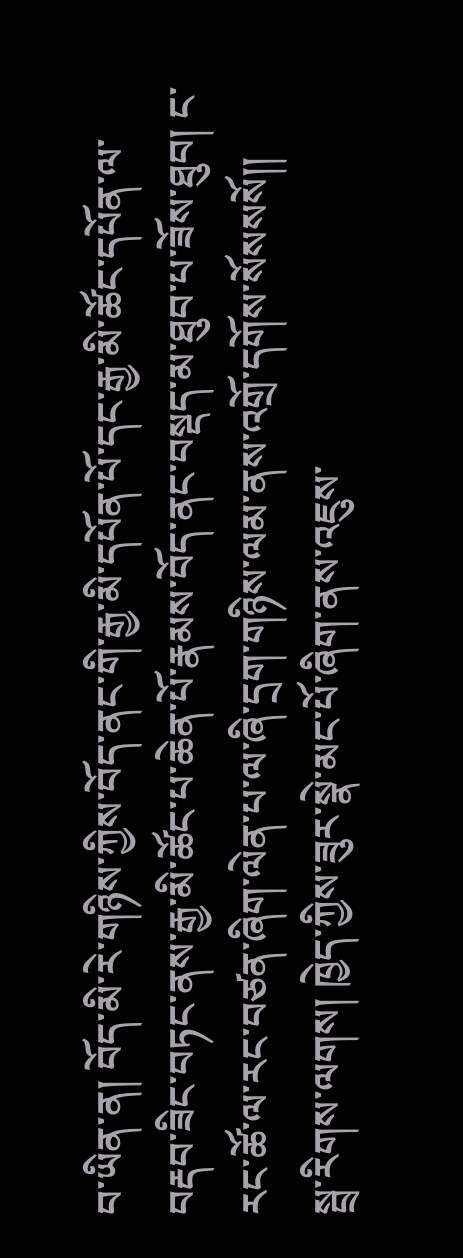བ་ཡིན་ན། བོད་མི་རེ་གཉིས་ཀྱིས་བོད་ནང་གི་རྒྱ་མི་དཔོན་པོ་དང་རྒྱ་མི་ཚོང་དཔོན་ལ་བརྡབ་ཟིང་བཏང་ནས་རྒྱ་མི་ཚོང་པ་ཆེན་པོ་རྣམས་བོད་ནང་བསྡད་མ་ཐུབ་པ་ཟོས་ཐུབ། ང་རང་ཚོ་ལ་རང་བཙན་ཞིག་ལེན་པ་ལ་ཞི་དྲག་གཉིས་ལམ་ནས་འགྲོ་དགོས་སོསསསོ།།
སྦྲ་རིགས་ལགས། ཁྱེད་ཀྱིས་ཟུར་སྣེ་མང་པོ་ཞིག་ནས་འཇུས་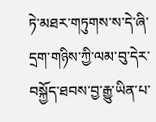ཏེ་མཐར་གཏུགས་ས་དེ་ཞི་དྲག་གཉིས་ཀྱི་ལམ་བུ་དེར་བསྐྱོད་ཐབས་བྱ་རྒྱུ་ཡིན་པ་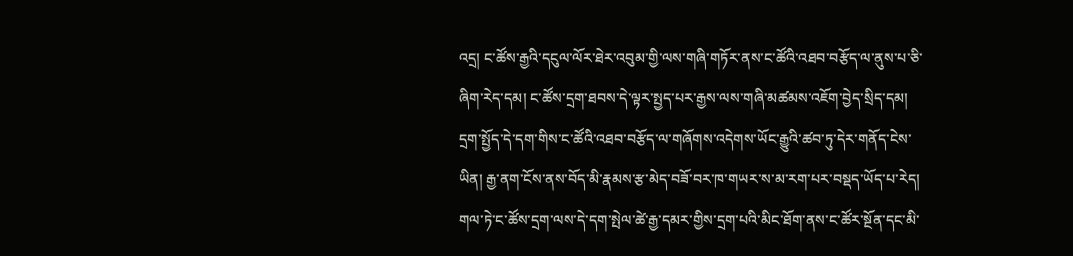འདྲ། ང་ཚོས་རྒྱའི་དངུལ་ལོར་ཐེར་འབུམ་གྱི་ལས་གཞི་གཏོར་ནས་ང་ཚོའི་འཐབ་བརྩོད་ལ་ནུས་པ་ཅི་ཞིག་རེད་དམ། ང་ཚོས་དྲག་ཐབས་དེ་ལྟར་སྤྱད་པར་རྒྱས་ལས་གཞི་མཚམས་འཇོག་བྱེད་སྲིད་དམ། དྲག་སྤྱོད་དེ་དག་གིས་ང་ཚོའི་འཐབ་བརྩོད་ལ་གཞོགས་འདེགས་ཡོང་རྒྱུའི་ཚབ་ཏུ་དེར་གནོད་ངེས་ཡིན། རྒྱ་ནག་ངོས་ནས་བོད་མི་རྣམས་རྩ་མེད་བཟོ་བར་ཁ་གཡར་ས་མ་རག་པར་བསྡད་ཡོད་པ་རེད། གལ་ཏེ་ང་ཚོས་དྲག་ལས་དེ་དག་སྤེལ་ཚེ་རྒྱ་དམར་གྱིས་དྲག་པའི་མིང་ཐོག་ནས་ང་ཚོར་སྔོན་དང་མི་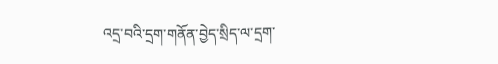འདྲ་བའི་དྲག་གནོན་བྱེད་སྲིད་ལ་དྲག་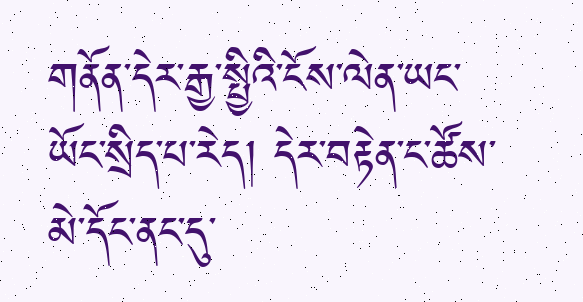གནོན་དེར་རྒྱ་སྤྱིའི་ངོས་ལེན་ཡང་ཡོང་སྲིད་པ་རེད། དེར་བརྟེན་ང་ཚོས་མེ་དོང་ནང་དུ་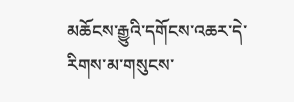མཆོངས་རྒྱུའི་དགོངས་འཆར་དེ་རིགས་མ་གསུངས་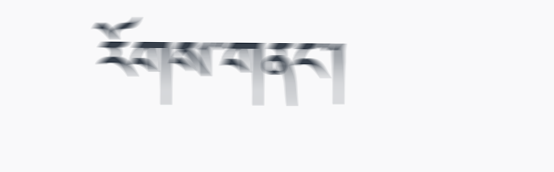རོགས་གནང་།